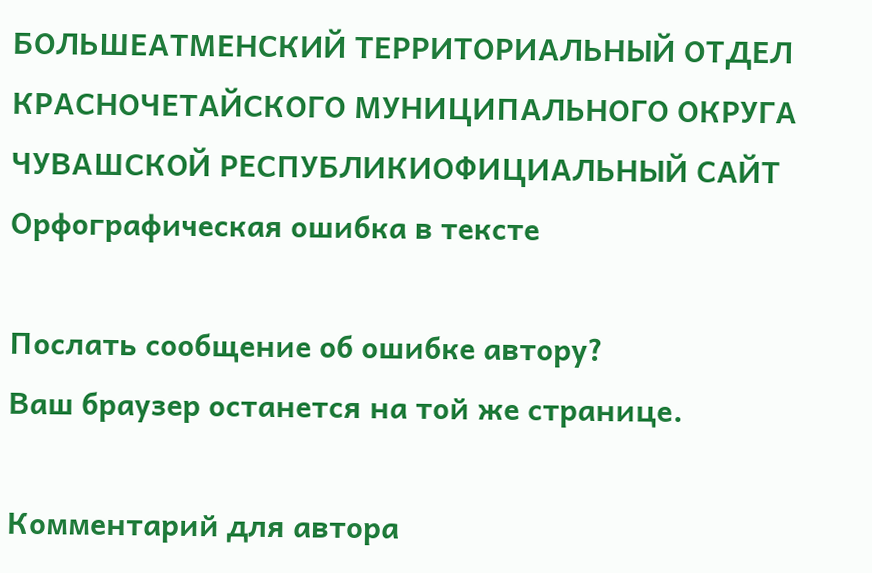БОЛЬШЕАТМЕНСКИЙ ТЕРРИТОРИАЛЬНЫЙ ОТДЕЛ КРАСНОЧЕТАЙСКОГО МУНИЦИПАЛЬНОГО ОКРУГА ЧУВАШСКОЙ РЕСПУБЛИКИОФИЦИАЛЬНЫЙ САЙТ
Орфографическая ошибка в тексте

Послать сообщение об ошибке автору?
Ваш браузер останется на той же странице.

Комментарий для автора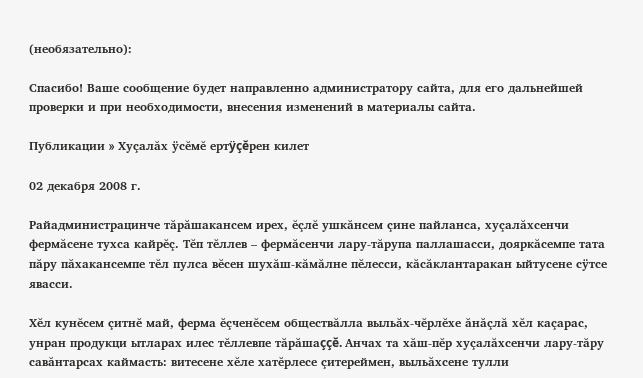(необязательно):

Спасибо! Ваше сообщение будет направленно администратору сайта, для его дальнейшей проверки и при необходимости, внесения изменений в материалы сайта.

Публикации » Хуçалăх ÿсĕмĕ ертÿçĕрен килет

02 декабря 2008 г.

Райадминистрацинче тăрăшакансем ирех, ĕçлĕ ушкăнсем çине пайланса, хуçалăхсенчи фермăсене тухса кайрĕç. Тĕп тĕллев – фермăсенчи лару-тăрупа паллашасси, дояркăсемпе тата пăру пăхакансемпе тĕл пулса вĕсен шухăш-кăмăлне пĕлесси, кăсăклантаракан ыйтусене сÿтсе явасси.

Хĕл кунĕсем çитнĕ май, ферма ĕçченĕсем обществăлла выльăх-чĕрлĕхе ăнăçлă хĕл каçарас, унран продукци ытларах илес тĕллевпе тăрăшаççĕ. Анчах та хăш-пĕр хуçалăхсенчи лару-тăру савăнтарсах каймасть: витесене хĕле хатĕрлесе çитереймен, выльăхсене тулли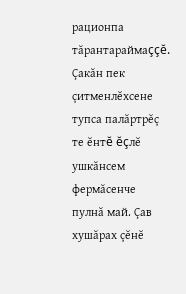рационпа тăрантараймаççĕ. Çакăн пек çитменлĕхсене тупса палăртрĕç те ĕнтĕ ĕçлĕ ушкăнсем фермăсенче пулнă май. Çав хушăрах çĕнĕ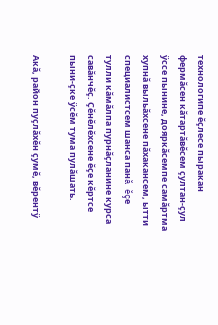технологипе ĕçлесе пыракан фермăсен кăтартăвĕсем çултан-çул ÿссе пынине, дояркăсемпе самăртма хупнă выльăхсене пăхакансем, ытти специалистсем шанса панă ĕçе тулли кăмăлпа пурнăçланине курса савăнчĕç. Çĕнĕлĕхсене ĕçе кĕртсе пыни-çке ÿсĕм тума пулăшать.

Акă, район пуçлăхĕн çумĕ, вĕрентÿ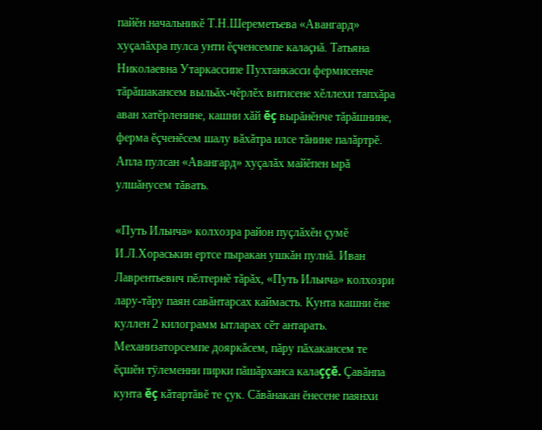пайĕн начальникĕ Т.Н.Шереметьева «Авангард» хуçалăхра пулса унти ĕçченсемпе калаçнă. Татьяна Николаевна Утаркассипе Пухтанкасси фермисенче тăрăшакансем выльăх-чĕрлĕх витисене хĕллехи тапхăра аван хатĕрленине, кашни хăй ĕç вырăнĕнче тăрăшнине, ферма ĕçченĕсем шалу вăхăтра илсе тăнине палăртрĕ. Апла пулсан «Авангард» хуçалăх майĕпен ырă улшăнусем тăвать.

«Путь Ильича» колхозра район пуçлăхĕн çумĕ И.Л.Хораськин ертсе пыракан ушкăн пулнă. Иван Лаврентьевич пĕлтернĕ тăрăх, «Путь Ильича» колхозри лару-тăру паян савăнтарсах каймасть. Кунта кашни ĕне куллен 2 килограмм ытларах сĕт антарать. Механизаторсемпе дояркăсем, пăру пăхакансем те ĕçшĕн тÿлеменни пирки пăшăрханса калаççĕ. Çавăнпа кунта ĕç кăтартăвĕ те çук. Сăвăнакан ĕнесене паянхи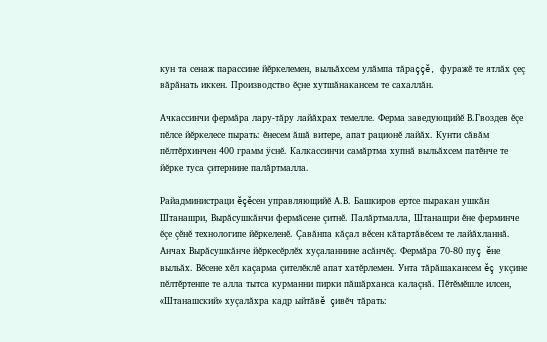кун та сенаж парассине йĕркелемен, выльăхсем улăмпа тăраççĕ, фуражĕ те ятлăх çеç вăрăнать иккен. Производство ĕçне хутшăнакансем те сахаллăн.

Ачкассинчи фермăра лару-тăру лайăхрах темелле. Ферма заведующийĕ В.Гвоздев ĕçе пĕлсе йĕркелесе пырать: ĕнесем ăшă витере, апат рационĕ лайăх. Кунти сăвăм пĕлтĕрхинчен 400 грамм ÿснĕ. Калкассинчи самăртма хупнă выльăхсем патĕнче те йĕрке туса çитернине палăртмалла.

Райадминистраци ĕçĕсен управляющийĕ А.В. Башкиров ертсе пыракан ушкăн Штанашри, Вырăсушкăнчи фермăсене çитнĕ. Палăртмалла, Штанашри ĕне ферминче ĕçе çĕнĕ технологипе йĕркеленĕ. Çавăнпа кăçал вĕсен кăтартăвĕсем те лайăхланнă. Анчах Вырăсушкăнче йĕркесĕрлĕх хуçаланнине асăнчĕç. Фермăра 70-80 пуç ĕне выльăх. Вĕсене хĕл каçарма çителĕклĕ апат хатĕрлемен. Унта тăрăшакансем ĕç укçине пĕлтĕртенпе те алла тытса курманни пирки пăшăрханса калаçнă. Пĕтĕмĕшле илсен, «Штанашский» хуçалăхра кадр ыйтăвĕ çивĕч тăрать: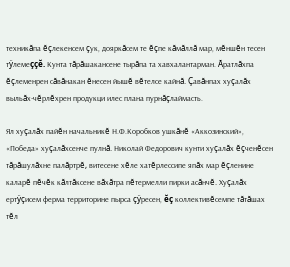техникăпа ĕçлекенсем çук, дояркăсем те ĕçпе кăмăллă мар, мĕншĕн тесен тÿлемеççĕ. Кунта тăрăшакансене тырăпа та хавхалантарман. Ăратлăхпа ĕçлеменрен сăвăнакан ĕнесен йышĕ вĕтелсе кайнă. Çавăнпах хуçалăх выльăх-чĕрлĕхрен продукци илес плана пурнăçлаймасть.

Ял хуçалăх пайĕн начальникĕ Н.Ф.Коробков ушкăнĕ «Аккозинский», «Победа» хуçалăхсенче пулнă. Николай Федорович кунти хуçалăх ĕçченĕсен тăрăшулăхне палăртрĕ, витесене хĕле хатĕрлессипе япăх мар ĕçленине каларĕ пĕчĕк кăлтăксене вăхăтра пĕтермелли пирки асăнчĕ. Хуçалăх ертÿçисем ферма территорине пырса çÿресен, ĕç коллективĕсемпе тăтăшах тĕл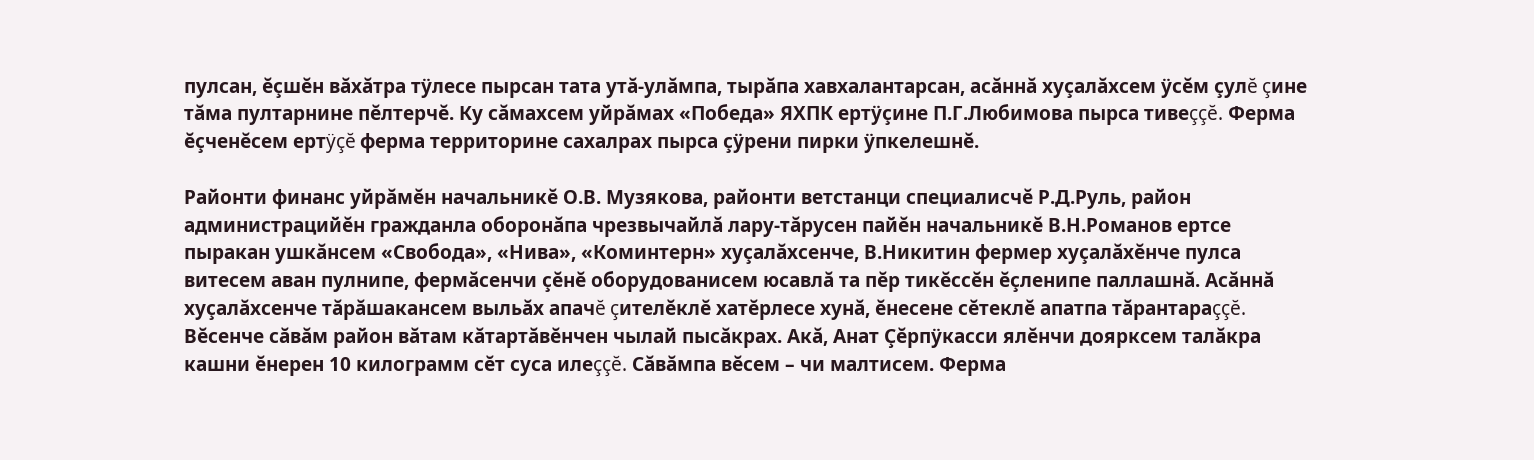пулсан, ĕçшĕн вăхăтра тÿлесе пырсан тата утă-улăмпа, тырăпа хавхалантарсан, асăннă хуçалăхсем ÿсĕм çулĕ çине тăма пултарнине пĕлтерчĕ. Ку сăмахсем уйрăмах «Победа» ЯХПК ертÿçине П.Г.Любимова пырса тивеççĕ. Ферма ĕçченĕсем ертÿçĕ ферма территорине сахалрах пырса çÿрени пирки ÿпкелешнĕ.

Районти финанс уйрăмĕн начальникĕ О.В. Музякова, районти ветстанци специалисчĕ Р.Д.Руль, район администрацийĕн гражданла оборонăпа чрезвычайлă лару-тăрусен пайĕн начальникĕ В.Н.Романов ертсе пыракан ушкăнсем «Свобода», «Нива», «Коминтерн» хуçалăхсенче, В.Никитин фермер хуçалăхĕнче пулса витесем аван пулнипе, фермăсенчи çĕнĕ оборудованисем юсавлă та пĕр тикĕссĕн ĕçленипе паллашнă. Асăннă хуçалăхсенче тăрăшакансем выльăх апачĕ çителĕклĕ хатĕрлесе хунă, ĕнесене сĕтеклĕ апатпа тăрантараççĕ. Вĕсенче сăвăм район вăтам кăтартăвĕнчен чылай пысăкрах. Акă, Анат Çĕрпÿкасси ялĕнчи доярксем талăкра кашни ĕнерен 10 килограмм сĕт суса илеççĕ. Сăвăмпа вĕсем – чи малтисем. Ферма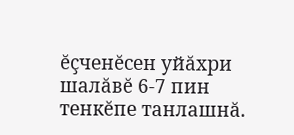ĕçченĕсен уйăхри шалăвĕ 6-7 пин тенкĕпе танлашнă.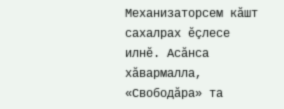Механизаторсем кăшт сахалрах ĕçлесе илнĕ. Асăнса хăвармалла, «Свободăра» та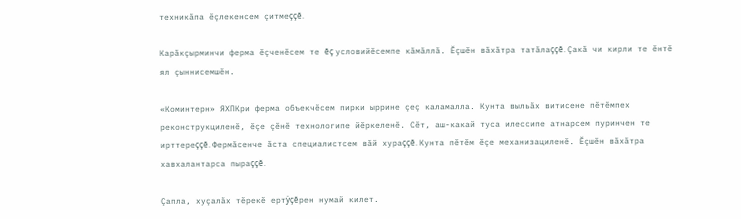техникăпа ĕçлекенсем çитмеççĕ.

Карăкçырминчи ферма ĕçченĕсем те ĕç условийĕсемпе кăмăллă. Ĕçшĕн вăхăтра татăлаççĕ. Çакă чи кирли те ĕнтĕ ял çыннисемшĕн.

«Коминтерн» ЯХПКри ферма объекчĕсем пирки ыррине çеç каламалла. Кунта выльăх витисене пĕтĕмпех реконструкциленĕ, ĕçе çĕнĕ технологипе йĕркеленĕ. Сĕт, аш-какай туса илессипе атнарсем пуринчен те ирттереççĕ. Фермăсенче ăста специалистсем вăй хураççĕ. Кунта пĕтĕм ĕçе механизациленĕ. Ĕçшĕн вăхăтра хавхалантарса пыраççĕ.

Çапла, хуçалăх тĕрекĕ ертÿçĕрен нумай килет.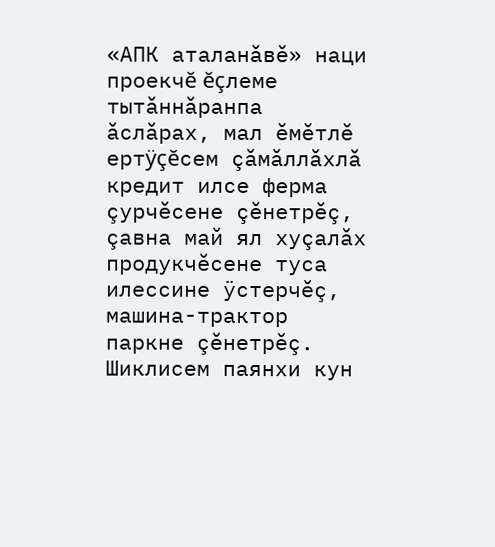«АПК аталанăвĕ» наци проекчĕ ĕçлеме тытăннăранпа ăслăрах, мал ĕмĕтлĕ ертÿçĕсем çăмăллăхлă кредит илсе ферма çурчĕсене çĕнетрĕç, çавна май ял хуçалăх продукчĕсене туса илессине ÿстерчĕç, машина-трактор паркне çĕнетрĕç. Шиклисем паянхи кун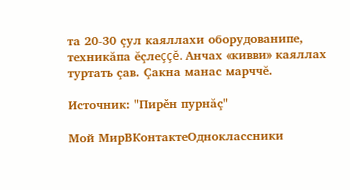та 20-30 çул каяллахи оборудованипе, техникăпа ĕçлеççĕ. Анчах «кивви» каяллах туртать çав. Çакна манас марччĕ.

Источник: "Пирěн пурнăç"

Мой МирВКонтактеОдноклассники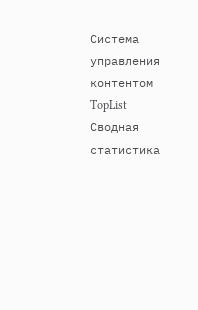Система управления контентом
TopList Сводная статистика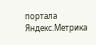портала Яндекс.Метрика